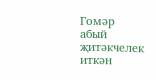Гомәр абый җитәкчелек иткән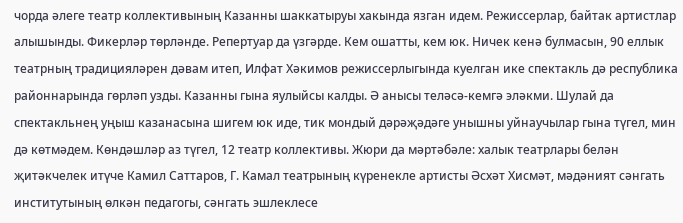чорда әлеге театр коллективының Казанны шаккатыруы хакында язган идем. Режиссерлар, байтак артистлар алышынды. Фикерләр төрләнде. Репертуар да үзгәрде. Кем ошатты, кем юк. Ничек кенә булмасын, 90 еллык театрның традицияләрен дәвам итеп, Илфат Хәкимов режиссерлыгында куелган ике спектакль дә республика районнарында гөрләп узды. Казанны гына яулыйсы калды. Ә анысы теләсә-кемгә эләкми. Шулай да спектакльнең уңыш казанасына шигем юк иде, тик мондый дәрәҗәдәге унышны уйнаучылар гына түгел, мин дә көтмәдем. Көндәшләр аз түгел, 12 театр коллективы. Жюри да мәртәбәле: халык театрлары белән җитәкчелек итүче Камил Саттаров, Г. Камал театрының күренекле артисты Әсхәт Хисмәт, мәдәният сәнгать институтының өлкән педагогы, сәнгать эшлеклесе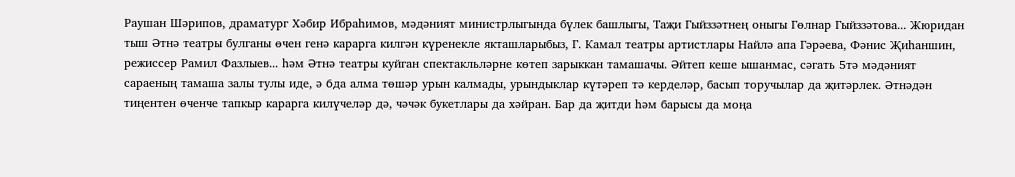Раушан Шәрипов, драматург Хәбир Ибраһимов, мәдәният министрлыгында бүлек башлыгы, Таҗи Гыйззәтнең оныгы Гөлнар Гыйззәтова... Жюридан тыш Әтнә театры булганы өчен генә карарга килгән күренекле якташларыбыз, Г. Камал театры артистлары Найлә апа Гәрәева, Фәнис Җиһаншин, режиссер Рамил Фазлыев... һәм Әтнә театры куйган спектакльләрне көтеп зарыккан тамашачы. Әйтеп кеше ышанмас, сәгать 5тә мәдәният сараеның тамаша залы тулы иде, ә 6да алма төшәр урын калмады, урындыклар күтәреп тә керделәр, басып торучылар да җитәрлек. Әтнәдән тиңентен өченче тапкыр карарга килүчеләр дә, чәчәк букетлары да хәйран. Бар да җитди һәм барысы да моңа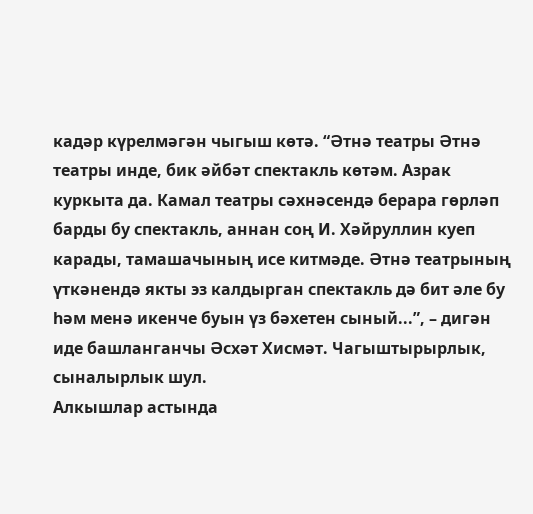кадәр күрелмәгән чыгыш көтә. “Әтнә театры Әтнә театры инде, бик әйбәт спектакль көтәм. Азрак куркыта да. Камал театры сәхнәсендә берара гөрләп барды бу спектакль, аннан соң И. Хәйруллин куеп карады, тамашачының исе китмәде. Әтнә театрының үткәнендә якты эз калдырган спектакль дә бит әле бу һәм менә икенче буын үз бәхетен сыный...”, – дигән иде башланганчы Әсхәт Хисмәт. Чагыштырырлык, сыналырлык шул.
Алкышлар астында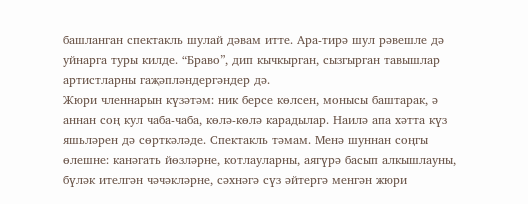башланган спектакль шулай дәвам итте. Ара-тирә шул рәвешле дә уйнарга туры килде. “Браво”, дип кычкырган, сызгырган тавышлар артистларны гаҗәпләндергәндер дә.
Жюри членнарын күзәтәм: ник берсе көлсен, монысы баштарак, ә аннан соң кул чаба-чаба, көлә-көлә карадылар. Наилә апа хәтта күз яшьләрен дә сөрткәләде. Спектакль тәмам. Менә шуннан соңгы өлешне: канәгать йөзләрне, котлауларны, аягүрә басып алкышлауны, бүләк ителгән чәчәкләрне, сәхнәгә сүз әйтергә менгән жюри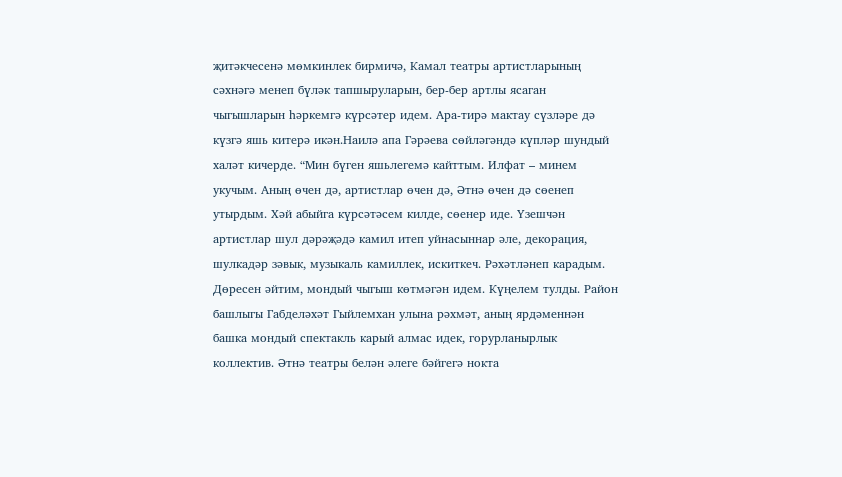җитәкчесенә мөмкинлек бирмичә, Камал театры артистларының сәхнәгә менеп бүләк тапшыруларын, бер-бер артлы ясаган чыгышларын һәркемгә күрсәтер идем. Ара-тирә мактау сүзләре дә күзгә яшь китерә икән.Наилә апа Гәрәева сөйләгәндә күпләр шундый халәт кичерде. “Мин бүген яшьлегемә кайттым. Илфат – минем укучым. Аның өчен дә, артистлар өчен дә, Әтнә өчен дә сөенеп утырдым. Хәй абыйга күрсәтәсем килде, сөенер иде. Үзешчән артистлар шул дәрәҗәдә камил итеп уйнасыннар әле, декорация, шулкадәр зәвык, музыкаль камиллек, искиткеч. Рәхәтләнеп карадым. Дөресен әйтим, мондый чыгыш көтмәгән идем. Күңелем тулды. Район башлыгы Габделәхәт Гыйлемхан улына рәхмәт, аның ярдәменнән башка мондый спектакль карый алмас идек, горурланырлык коллектив. Әтнә театры белән әлеге бәйгегә нокта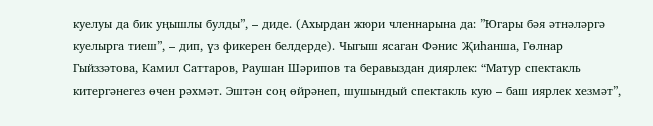куелуы да бик уңышлы булды”, – диде. (Ахырдан жюри членнарына да: ”Югары бәя әтнәләргә куелырга тиеш”, – дип, үз фикерен белдерде). Чыгыш ясаган Фәнис Җиһанша, Гөлнар Гыйззәтова, Камил Саттаров, Раушан Шәрипов та беравыздан диярлек: “Матур спектакль китергәнегез өчен рәхмәт. Эштән соң өйрәнеп, шушындый спектакль кую – баш иярлек хезмәт”,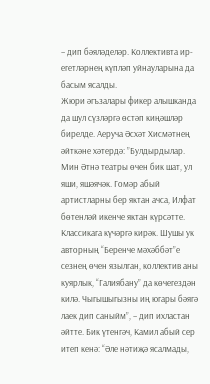– дип бәяләделәр. Коллективта ир-егетләрнең күпләп уйнауларына да басым ясалды.
Жюри әгъзалары фикер алышканда да шул сүзләргә өстәп киңәшләр бирелде. Аеруча Әсхәт Хисмәтнең әйткәне хәтердә: ”Булдырдылар. Мин Әтнә театры өчен бик шат, ул яши, яшәячәк. Гомәр абый артистларны бер яктан ачса, Илфат бөтенләй икенче яктан күрсәтте. Классикага күчәргә кирәк. Шушы ук авторның “Беренче мәхәббәт”е сезнең өчен язылган, коллектив аны куярлык, “Галиябану” да көчегездән килә. Чыгышыгызны иң югары бәягә лаек дип саныйм”, – дип ихластан әйтте. Бик үтенгәч, Камил абый сер итеп кенә: “Әле нәтиҗә ясалмады,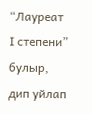“Лауреат I степени” булыр, дип уйлап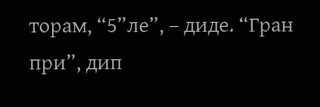торам, “5”ле”, – диде. “Гран при”, дип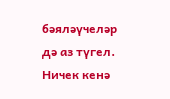бәяләүчеләр дә аз түгел.
Ничек кенә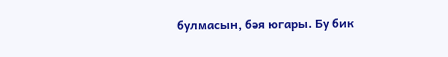булмасын, бәя югары. Бу бик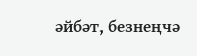әйбәт, безнеңчә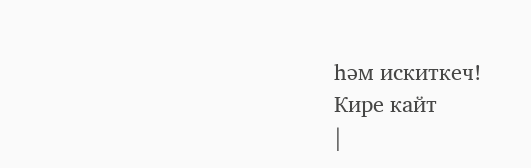һәм искиткеч!
Кире кайт
|